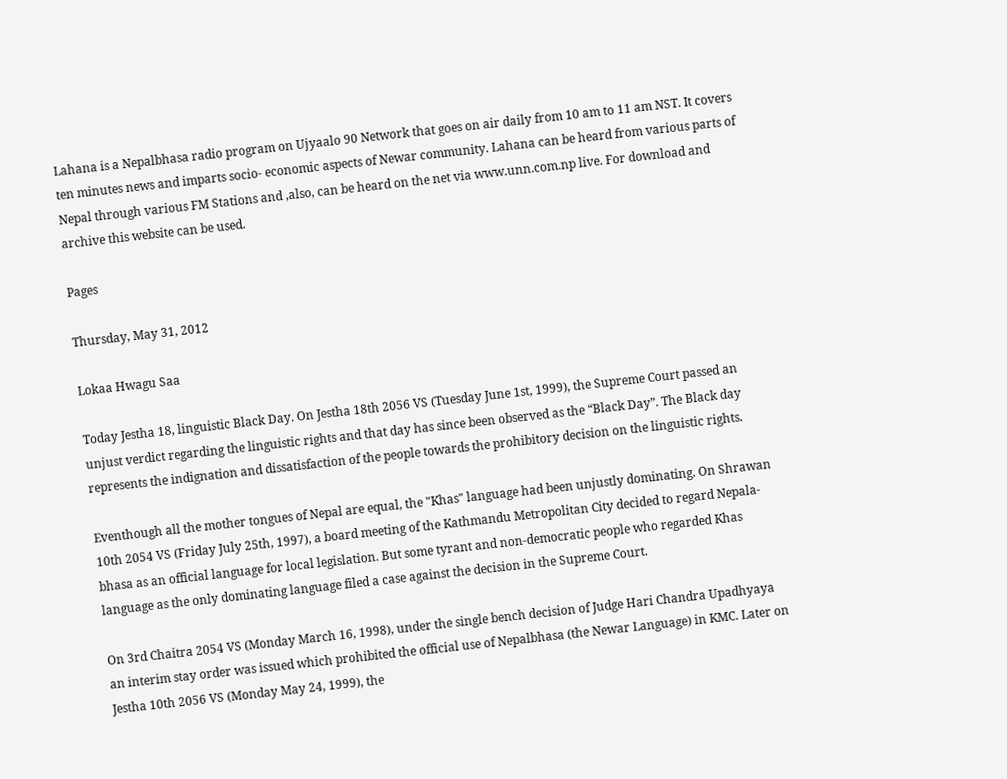Lahana is a Nepalbhasa radio program on Ujyaalo 90 Network that goes on air daily from 10 am to 11 am NST. It covers ten minutes news and imparts socio- economic aspects of Newar community. Lahana can be heard from various parts of Nepal through various FM Stations and ,also, can be heard on the net via www.unn.com.np live. For download and archive this website can be used.

Pages

Thursday, May 31, 2012

Lokaa Hwagu Saa

Today Jestha 18, linguistic Black Day. On Jestha 18th 2056 VS (Tuesday June 1st, 1999), the Supreme Court passed an unjust verdict regarding the linguistic rights and that day has since been observed as the “Black Day”. The Black day represents the indignation and dissatisfaction of the people towards the prohibitory decision on the linguistic rights.

Eventhough all the mother tongues of Nepal are equal, the "Khas" language had been unjustly dominating. On Shrawan 10th 2054 VS (Friday July 25th, 1997), a board meeting of the Kathmandu Metropolitan City decided to regard Nepala-bhasa as an official language for local legislation. But some tyrant and non-democratic people who regarded Khas language as the only dominating language filed a case against the decision in the Supreme Court.

On 3rd Chaitra 2054 VS (Monday March 16, 1998), under the single bench decision of Judge Hari Chandra Upadhyaya an interim stay order was issued which prohibited the official use of Nepalbhasa (the Newar Language) in KMC. Later on Jestha 10th 2056 VS (Monday May 24, 1999), the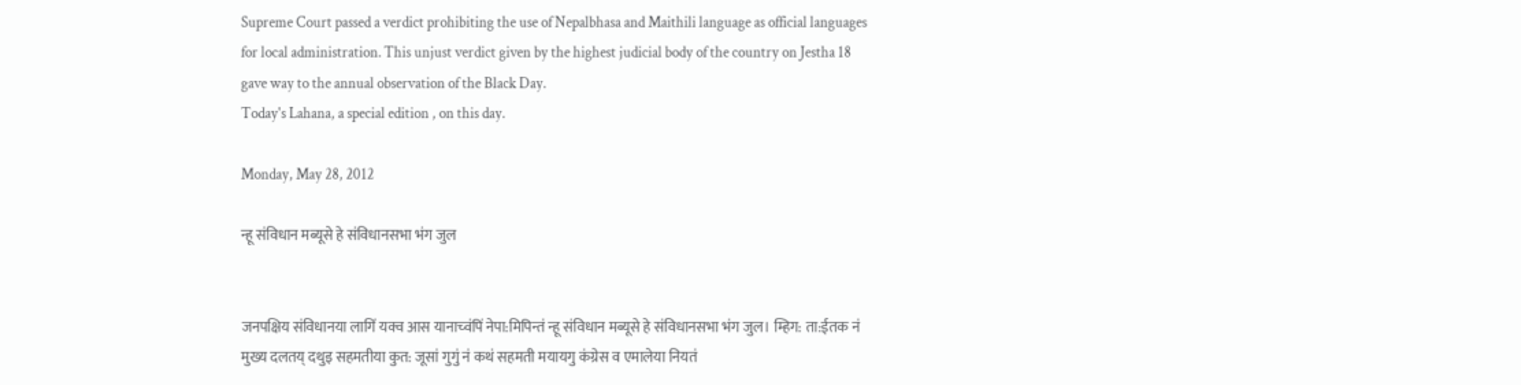Supreme Court passed a verdict prohibiting the use of Nepalbhasa and Maithili language as official languages for local administration. This unjust verdict given by the highest judicial body of the country on Jestha 18 gave way to the annual observation of the Black Day.
Today's Lahana, a special edition , on this day.

Monday, May 28, 2012

न्हू संविधान मब्यूसे हे संविधानसभा भंग जुल


जनपक्षिय संविधानया लागिं यक्व आस यानाच्वंपिं नेपा:मिपिन्तं न्हू संविधान मब्यूसे हे संविधानसभा भंग जुल। म्हिग: ता:ईतक नं मुख्य दलतय् दथुइ सहमतीया कुत: जूसां गुगुं नं कथं सहमती मयायगु कंग्रेस व एमालेया नियतं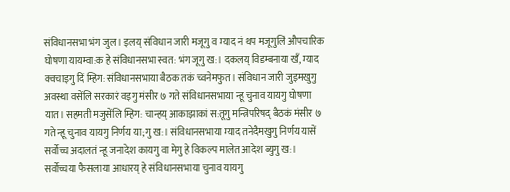संविधानसभा भंग जुल। इलय् संविधान जारी मजूगु व म्याद नं थप मजूगुलिं औपचारिक घोषणा यायम्वा:क हे संविधानसभा स्वत: भंग जूगु ख:। दकलय् विडम्बनाया खँ, म्याद क्वचाइगु दिं म्हिग: संविधानसभाया बैठक तकं च्वनेमफुत। संविधान जारी जुइमखुगु अवस्था वसेंलि सरकारं वइगु मंसीर ७ गते संविधानसभाया न्हू चुनाव यायगु घोषणा यात। सहमती मजुसेंलि म्हिग: चान्हय् आकाझाकां स:तूगु मन्त्रिपरिषद् बैठकं मंसीर ७ गते न्हू चुनाव यायगु निर्णय या;गु ख:। संविधानसभाया म्याद तनेदैमखुगु निर्णय यासें सर्वोच्च अदालतं न्हू जनादेश कायगु वा मेगु हे विकल्प मालेत आदेश ब्युगु ख:। सर्वोच्चया फैसलाया आधारय् हे संविधानसभाया चुनाव यायगु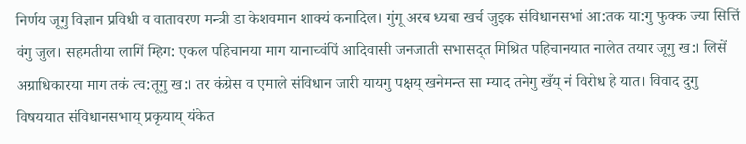निर्णय जूगु विज्ञान प्रविधी व वातावरण मन्त्री डा केशवमान शाक्यं कनादिल। गुंगू अरब ध्यबा खर्च जुइक संविधानसभां आ:तक या:गु फुक्क ज्या सित्तिं वंगु जुल। सहमतीया लागिं म्हिग: एकल पहिचानया माग यानाच्वंपिं आदिवासी जनजाती सभासद्‌त मिश्रित पहिचानयात नालेत तयार जूगु ख:। लिसें अग्राधिकारया माग तकं त्व:तूगु ख:। तर कंग्रेस व एमाले संविधान जारी यायगु पक्षय् खनेमन्त सा म्याद तनेगु खँय् नं विरोध हे यात। विवाद दुगु विषययात संविधानसभाय् प्रकृयाय् यंकेत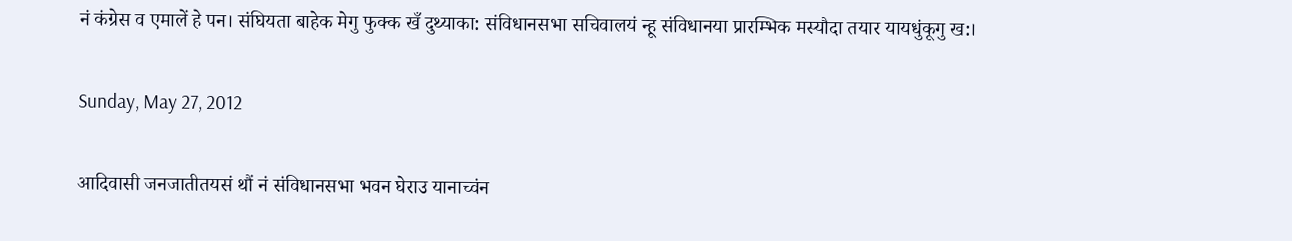नं कंग्रेस व एमालें हे पन। संघियता बाहेक मेगु फुक्क खँ दुथ्याका: संविधानसभा सचिवालयं न्हू संविधानया प्रारम्भिक मस्यौदा तयार यायधुंकूगु ख:।

Sunday, May 27, 2012

आदिवासी जनजातीतयसं थौं नं संविधानसभा भवन घेराउ यानाच्वंन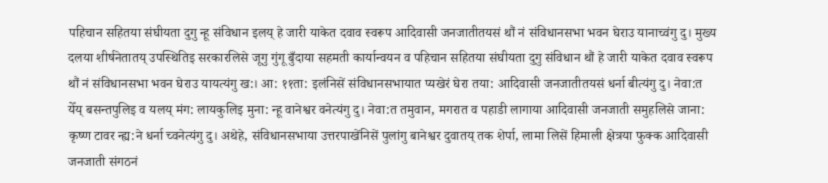पहिचान सहितया संघीयता दुगु न्हू संविधान इलय् हे जारी याकेत दवाव स्वरूप आदिवासी जनजातीतयसं थौं नं संविधानसभा भवन घेराउ यानाच्वंगु दु। मुख्य दलया शीर्षनेतातय् उपस्थितिइ सरकारलिसे जूगु गुंगू बुँदाया सहमती कार्यान्वयन व पहिचान सहितया संघीयता दुगु संविधान थौं हे जारी याकेत दवाव स्वरूप थौं नं संविधानसभा भवन घेराउ यायत्यंगु ख:। आ: ११ता: इलंनिसें संविधानसभायात प्यखेरं घेरा तया: आदिवासी जनजातीतयसं धर्ना बीत्यंगु दु। नेवा:त येँय् बसन्तपुलिइ व यलय् मंग: लायकुलिइ मुना: न्हू वानेश्वर वनेत्यंगु दु। नेवा:त तमुवान, मगरात व पहाडी लागाया आदिवासी जनजाती समुहलिसे जाना: कृष्ण टावर न्ह्य:ने धर्ना च्वनेत्यंगु दु। अथेहे, संविधानसभाया उत्तरपाखेंनिसें पुलांगु बानेश्वर दुवातय् तक शेर्पा, लामा लिसें हिमाली क्षेत्रया फुक्क आदिवासी जनजाती संगठनं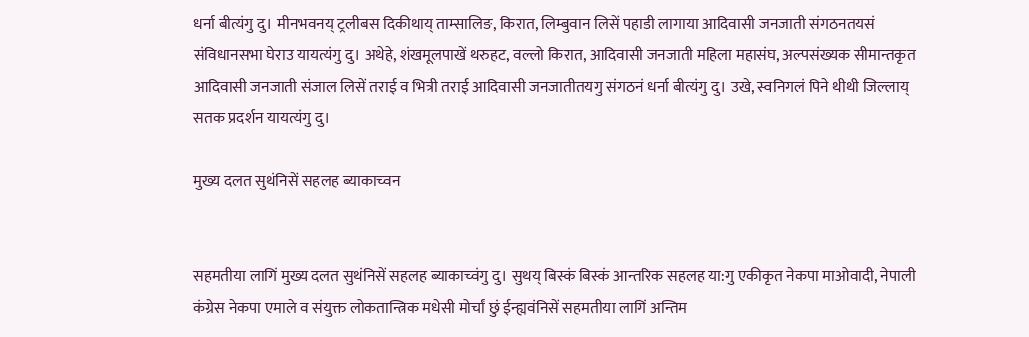धर्ना बीत्यंगु दु। मीनभवनय् ट्रलीबस दिकीथाय् ताम्सालिङ, किरात, लिम्बुवान लिसें पहाडी लागाया आदिवासी जनजाती संगठनतयसं संविधानसभा घेराउ यायत्यंगु दु। अथेहे, शंखमूलपाखें थरुहट, वल्लो किरात, आदिवासी जनजाती महिला महासंघ, अल्पसंख्यक सीमान्तकृत आदिवासी जनजाती संजाल लिसें तराई व भित्री तराई आदिवासी जनजातीतयगु संगठनं धर्ना बीत्यंगु दु। उखे, स्वनिगलं पिने थीथी जिल्लाय् सतक प्रदर्शन यायत्यंगु दु।

मुख्य दलत सुथंनिसें सहलह ब्याकाच्वन


सहमतीया लागिं मुख्य दलत सुथंनिसें सहलह ब्याकाच्वंगु दु। सुथय् बिस्कं बिस्कं आन्तरिक सहलह या:गु एकीकृत नेकपा माओवादी, नेपाली कंग्रेस नेकपा एमाले व संयुक्त लोकतान्त्रिक मधेसी मोर्चां छुं ईन्ह्यवंनिसें सहमतीया लागिं अन्तिम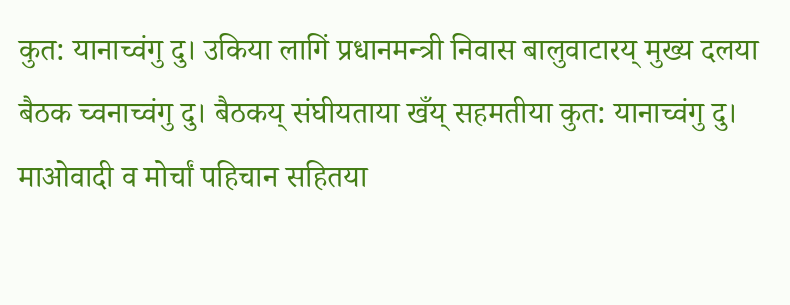कुत: यानाच्वंगु दु। उकिया लागिं प्रधानमन्त्री निवास बालुवाटारय् मुख्य दलया बैठक च्वनाच्वंगु दु। बैठकय् संघीयताया खँय् सहमतीया कुत: यानाच्वंगु दु। माओवादी व मोर्चां पहिचान सहितया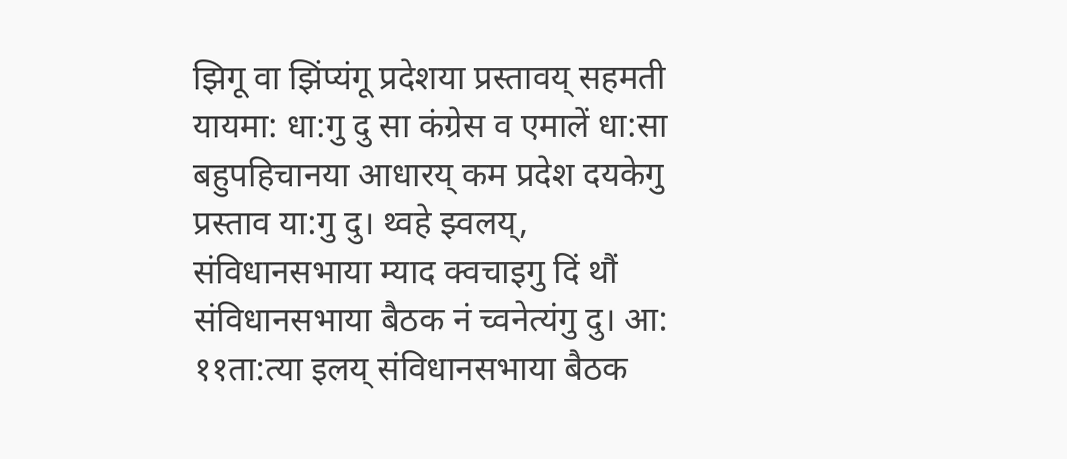झिगू वा झिंप्यंगू प्रदेशया प्रस्तावय् सहमती यायमा: धा:गु दु सा कंग्रेस व एमालें धा:सा बहुपहिचानया आधारय् कम प्रदेश दयकेगु प्रस्ताव या:गु दु। थ्वहे झ्वलय्, संविधानसभाया म्याद क्वचाइगु दिं थौं संविधानसभाया बैठक नं च्वनेत्यंगु दु। आ: ११ता:त्या इलय् संविधानसभाया बैठक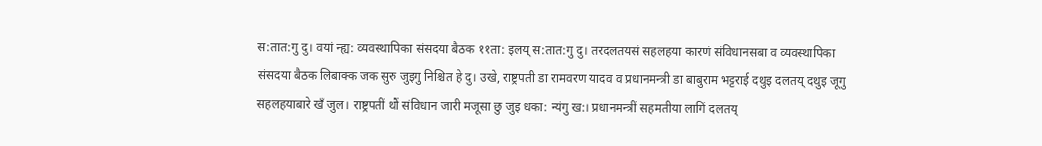स:तात:गु दु। वयां न्ह्य: व्यवस्थापिका संसदया बैठक ११ता: इलय् स:तात:गु दु। तरदलतयसं सहलहया कारणं संविधानसबा व व्यवस्थापिका संसदया बैठक लिबाक्क जक सुरु जुइगु निश्चित हे दु। उखे, राष्ट्रपती डा रामवरण यादव व प्रधानमन्त्री डा बाबुराम भट्टराई दथुइ दलतय् दथुइ जूगु सहलहयाबारे खँ जुल। राष्ट्रपतीं थौं संविधान जारी मजूसा छु जुइ धका: न्यंगु ख:। प्रधानमन्त्रीं सहमतीया लागिं दलतय्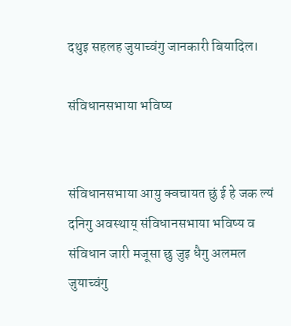दथुइ सहलह जुयाच्वंगु जानकारी बियादिल।

संविधानसभाया भविष्य


संविधानसभाया आयु क्वचायत छुं ई हे जक ल्यं दनिगु अवस्थाय् संविधानसभाया भविष्य व संविधान जारी मजूसा छु जुइ धैगु अलमल जुयाच्वंगु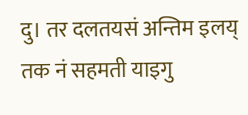दु। तर दलतयसं अन्तिम इलय् तक नं सहमती याइगु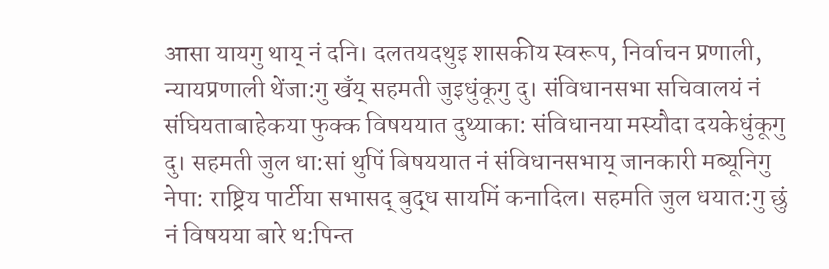आसा यायगु थाय् नं दनि। दलतयदथुइ शासकीय स्वरूप, निर्वाचन प्रणाली, न्यायप्रणाली थेंजा:गु खँय् सहमती जुइधुंकूगु दु। संविधानसभा सचिवालयं नं संघियताबाहेकया फुक्क विषययात दुथ्याका: संविधानया मस्यौदा दयकेधुंकूगु दु। सहमती जुल धा:सां थुपिं बिषययात नं संविधानसभाय् जानकारी मब्यूनिगु नेपा: राष्ट्रिय पार्टीया सभासद् बुद्ध सायमिं कनादिल। सहमति जुल धयात:गु छुं नं विषयया बारे थ:पिन्त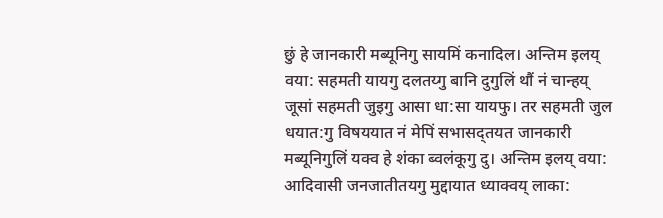छुं हे जानकारी मब्यूनिगु सायमिं कनादिल। अन्तिम इलय् वया: सहमती यायगु दलतय्‍गु बानि दुगुलिं थौं नं चान्हय् जूसां सहमती जुइगु आसा धा:सा यायफु। तर सहमती जुल धयात:गु विषययात नं मेपिं सभासद्‌तयत जानकारी मब्यूनिगुलिं यक्व हे शंका ब्वलंकूगु दु। अन्तिम इलय् वया: आदिवासी जनजातीतयगु मुद्दायात ध्याक्वय् लाका: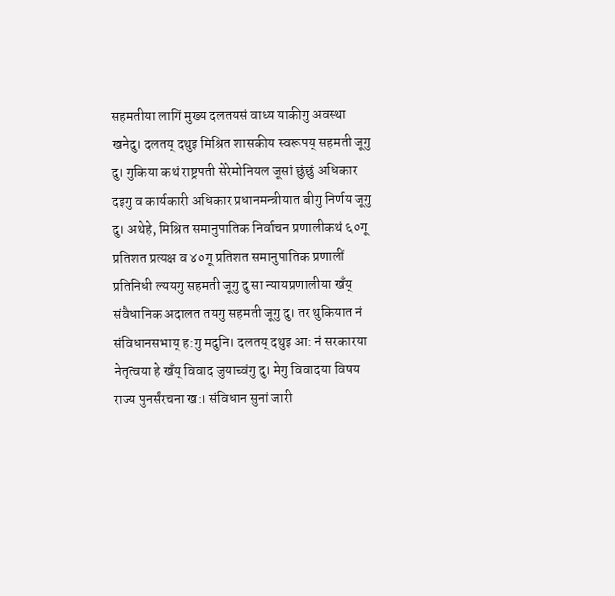सहमतीया लागिं मुख्य दलतयसं वाध्य याकीगु अवस्था खनेदु। दलतय् दथुइ मिश्रित शासकीय स्वरूपय् सहमती जूगु दु। गुकिया कथं राष्ट्रपती सेरेमोनियल जूसां छुंछुं अधिकार दइगु व कार्यकारी अधिकार प्रधानमन्त्रीयात बीगु निर्णय जूगु दु। अथेहे, मिश्रित समानुपातिक निर्वाचन प्रणालीकथं ६०गू प्रतिशत प्रत्यक्ष व ४०गू प्रतिशत समानुपातिक प्रणालीं प्रतिनिधी ल्ययगु सहमती जूगु दु सा न्यायप्रणालीया खँय् संवैधानिक अदालत तयगु सहमती जूगु दु। तर थुकियात नं संविधानसभाय् ह:गु मदुनि। दलतय् दथुइ आ: नं सरकारया नेतृत्वया हे खँय् विवाद जुयाच्वंगु दु। मेगु विवादया विषय राज्य पुनर्संरचना ख:। संविधान सुनां जारी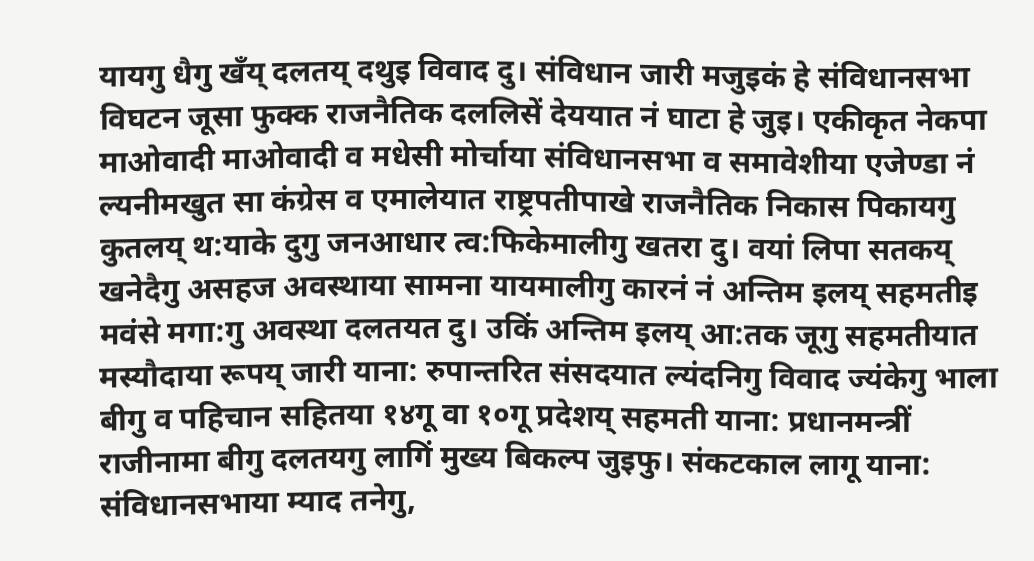यायगु धैगु खँय् दलतय् दथुइ विवाद दु। संविधान जारी मजुइकं हे संविधानसभा विघटन जूसा फुक्क राजनैतिक दललिसें देययात नं घाटा हे जुइ। एकीकृत नेकपा माओवादी माओवादी व मधेसी मोर्चाया संविधानसभा व समावेशीया एजेण्डा नं ल्यनीमखुत सा कंग्रेस व एमालेयात राष्ट्रपतीपाखे राजनैतिक निकास पिकायगु कुतलय् थ:याके दुगु जनआधार त्व:फिकेमालीगु खतरा दु। वयां लिपा सतकय् खनेदैगु असहज अवस्थाया सामना यायमालीगु कारनं नं अन्तिम इलय् सहमतीइ मवंसे मगा:गु अवस्था दलतयत दु। उकिं अन्तिम इलय् आ:तक जूगु सहमतीयात मस्यौदाया रूपय् जारी याना: रुपान्तरित संसदयात ल्यंदनिगु विवाद ज्यंकेगु भाला बीगु व पहिचान सहितया १४गू वा १०गू प्रदेशय् सहमती याना: प्रधानमन्त्रीं राजीनामा बीगु दलतयगु लागिं मुख्य बिकल्प जुइफु। संकटकाल लागू याना: संविधानसभाया म्याद तनेगु,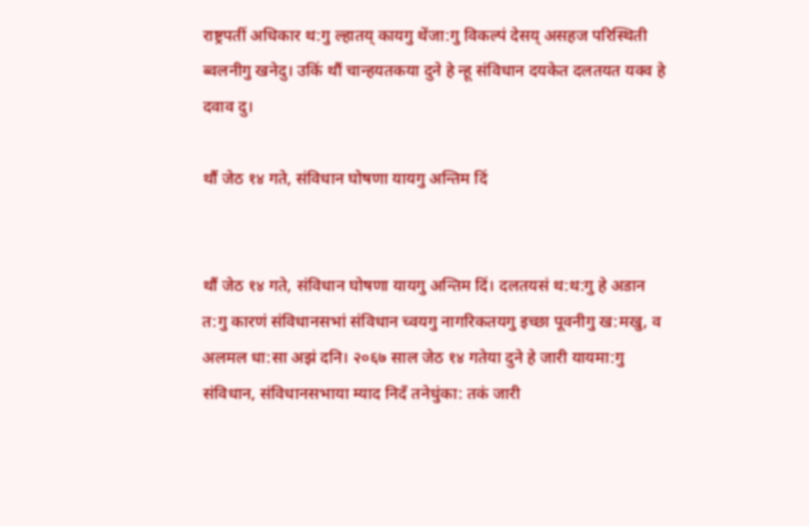राष्ट्रपतीं अधिकार थ:गु ल्हातय् कायगु थेंजा:गु विकल्पं देसय् असहज परिस्थिती ब्वलनीगु खनेदु। उकिं थौं चान्हयतकया दुने हे न्हू संविधान दयकेत दलतयत यक्व हे दवाव दु।

थौं जेठ १४ गते, संविधान घोषणा यायगु अन्तिम दिं


थौं जेठ १४ गते, संविधान घोषणा यायगु अन्तिम दिं। दलतयसं थ:थ:गु हे अडान त:गु कारणं संविधानसभां संविधान च्वयगु नागरिकतयगु इच्छा पूवनीगु ख:मखु, व अलमल धा:सा अझं दनि। २०६७ साल जेठ १४ गतेया दुने हे जारी यायमा:गु संविधान, संविधानसभाया म्याद निदँ तनेधुंका: तकं जारी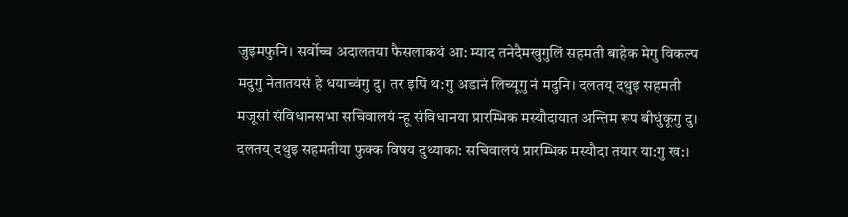जुइमफुनि। सर्वोच्च अदालतया फैसलाकथं आ: म्याद तनेदैमखुगुलिं सहमती बाहेक मेगु विकल्प मदुगु नेतातयसं हे धयाच्वंगु दु। तर इपिं थ:गु अडानं लिच्यूगु नं मदुनि। दलतय् दथुइ सहमती मजूसां संविधानसभा सचिवालयं न्हू संविधानया प्रारम्भिक मस्यौदायात अन्तिम रूप बीधुंकूगु दु। दलतय् दथुइ सहमतीया फुक्क विषय दुथ्याका: सचिवालयं प्रारम्भिक मस्यौदा तयार या:गु ख:।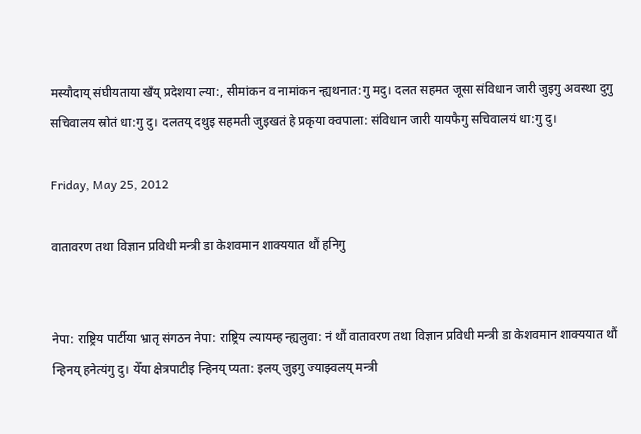मस्यौदाय् संघीयताया खँय् प्रदेशया ल्या:, सीमांकन व नामांकन न्ह्यथनात:गु मदु। दलत सहमत जूसा संविधान जारी जुइगु अवस्था दुगु सचिवालय स्रोतं धा:गु दु। दलतय् दथुइ सहमती जुइखतं हे प्रकृया क्वपाला: संविधान जारी यायफैगु सचिवालयं धा:गु दु।

Friday, May 25, 2012

वातावरण तथा विज्ञान प्रविधी मन्त्री डा केशवमान शाक्ययात थौं हनिगु


नेपा: राष्ट्रिय पार्टीया भ्रातृ संगठन नेपा: राष्ट्रिय ल्यायम्ह न्ह्यलुवा: नं थौं वातावरण तथा विज्ञान प्रविधी मन्त्री डा केशवमान शाक्ययात थौं न्हिनय् हनेत्यंगु दु। येँया क्षेत्रपाटीइ न्हिनय् प्यता: इलय् जुइगु ज्याझ्वलय् मन्त्री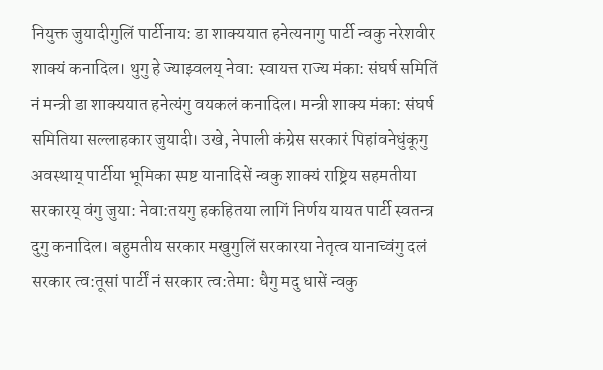नियुक्त जुयादीगुलिं पार्टीनाय: डा शाक्ययात हनेत्यनागु पार्टी न्वकु नरेशवीर शाक्यं कनादिल। थुगु हे ज्याझ्वलय् नेवा: स्वायत्त राज्य मंका: संघर्ष समितिं नं मन्त्री डा शाक्ययात हनेत्यंगु वयकलं कनादिल। मन्त्री शाक्य मंका: संघर्ष समितिया सल्लाहकार जुयादी। उखे, नेपाली कंग्रेस सरकारं पिहांवनेधुंकूगु अवस्थाय् पार्टीया भूमिका स्पष्ट यानादिसें न्वकु शाक्यं राष्ट्रिय सहमतीया सरकारय् वंगु जुया: नेवा:तयगु हकहितया लागिं निर्णय यायत पार्टी स्वतन्त्र दुगु कनादिल। बहुमतीय सरकार मखुगुलिं सरकारया नेतृत्व यानाच्वंगु दलं सरकार त्व:तूसां पार्टीं नं सरकार त्व:तेमा: धैगु मदु धासें न्वकु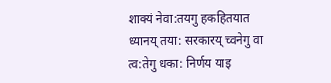शाक्यं नेवा:तयगु हकहितयात ध्यानय् तया: सरकारय् च्वनेगु वा त्व:तेगु धका: निर्णय याइ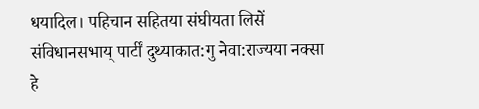धयादिल। पहिचान सहितया संघीयता लिसें संविधानसभाय् पार्टीं दुथ्याकात:गु नेवा:राज्यया नक्सा हे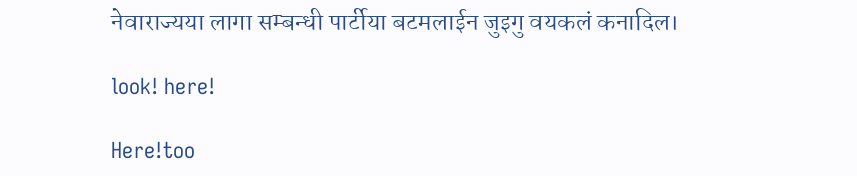नेवाराज्यया लागा सम्बन्धी पार्टीया बटमलाईन जुइगु वयकलं कनादिल।

look! here!

Here!too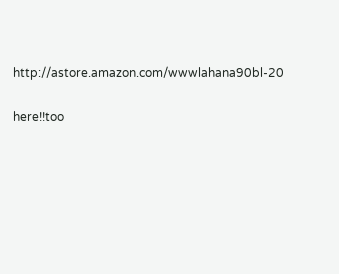http://astore.amazon.com/wwwlahana90bl-20

here!!too